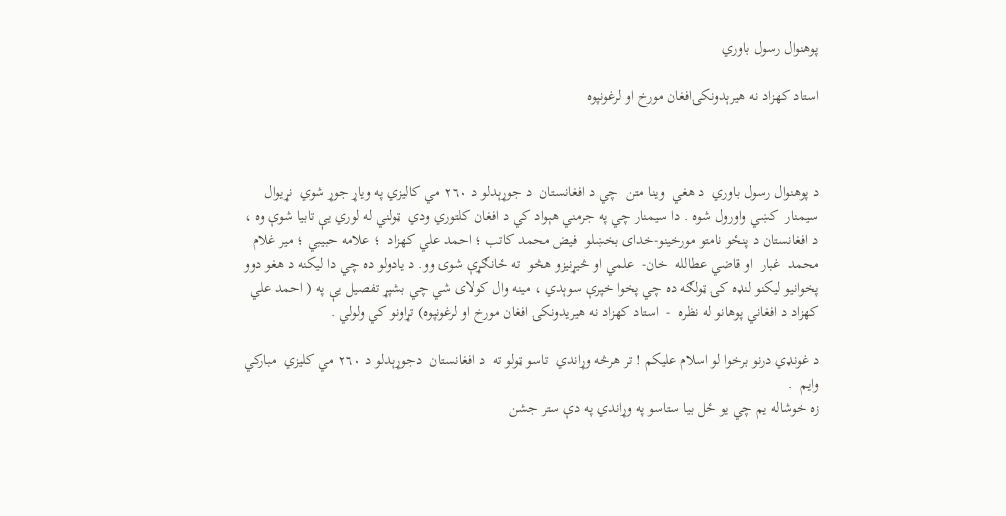پوهنوال رسول باوري

استاد کهزاد نه هيرېدونکۍافغان مورخ او لرغونپوه



د پوهنوال رسول باوري  د هغي  وينا متن  چي د افغانستان  د جوړېدلو د ٢٦٠ مي کاليزي په وياړ جوړ شوي  نړيوال سيمنار  کښي واورول شوه . دا سيمنار چي په جرمني هېواد کي د افغان کلتوري ودي  ټولني له لوري يې تابيا شوې وه ، د افغانستان د پنځو نامتو مورخينو-خدای بخښلو  فيض محمد کاتب ؛ احمد علي کهزاد  ؛ علامه حبيبي ؛ مير غلام محمد  غبار  او قاضي عطالله  خان-  علمي او څيړنيزو هڅو  ته ځانګړې شوۍ وو. د يادولو ده چي دا ليکنه د هغو دوو پخوانيو ليکنو لنډه کۍ ټولګه ده چي پخوا خپرې سوېدي ، مينه وال کولای شي چي بشپړ تفصيل يې په ( احمد علي کهزاد د افغاني پوهانو له نظره  -  استاد کهزاد نه هيريدونکۍ افغان مورخ او لرغونپوه) تړاونو کي ولولي .

د غونډي درنو برخوا لو اسلام عليکم ! تر هرڅه وړاندي  تاسو ټولو ته  د افغانستان  دجوړېدلو د ٢٦٠ مي کليزي  مبارکي وايم  .
زه خوشاله يم چي يو ځل بيا ستاسو په وړاندي په دې ستر جشن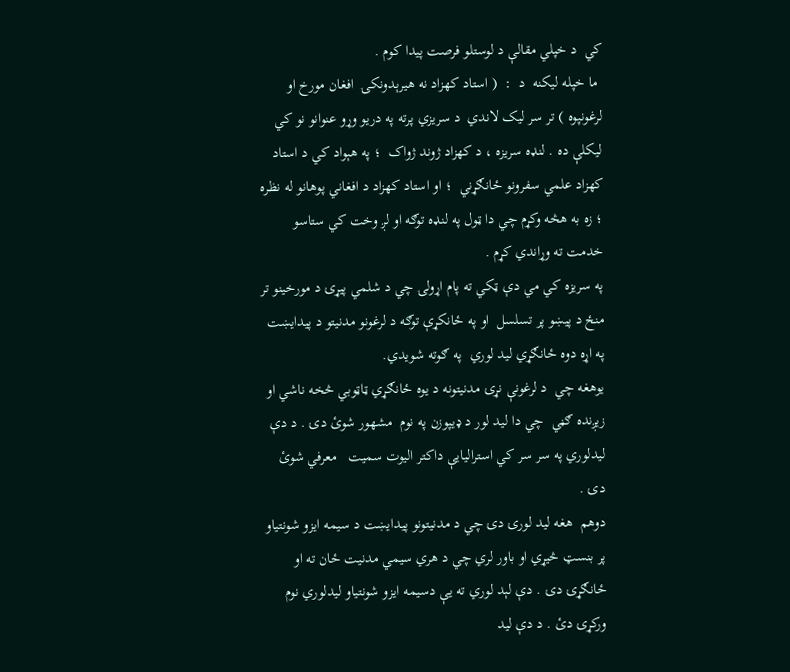کي  د خپلي مقالې د لوستلو فرصت پيدا کوم .
 ما خپله ليکنه  د  :  ( استاد کهزاد نه هيرېدونکۍ  افغان مورخ او لرغونپوه ) تر سر ليک لاندي  د سريزي پرته په دريو وړو عنوانو نو کي ليکلې ده . لنډه سريزه ، د کهزاد ژوند ژواک  ؛ په هېواد کي د استاد کهزاد علمي سفرونو ځانګړني  ؛ او استاد کهزاد د افغاني پوهانو له نظره ؛ زه به هڅه وکړم چي دا ټول په لنډه توګه او لږ وخت کي ستاسو خدمت ته وړاندي کړم .
په سريزه کي مي دې ټکي ته پام اړولۍ چي د شلمي پيړۍ د مورخينو تر منځ د پيښو پر تسلسل  او په ځانکړې توګه د لرغونو مدنيتو د پيدايښت په اړه دوه ځانګړي ليد لوري  په ګوته شويدي.
يوهغه چي  د لرغونې نړۍ مدنيتونه د يوه ځانګړي ټاټوبي څخه ناشي او زيږنده ګڼي  چي دا ليد لور د ډيپوزن په نوم  مشهور شوئ دۍ . د دې ليدلوري په سر سر کي استراليايې داکتر اليوت سميت   معرفي شوئ دۍ .
دوهم  هغه ليد لورۍ دۍ چي د مدنيتونو پيدايښت د سيمه ايزو شونتياو پر بنسټ څيړي او باور لري چي د هري سيمي مدنيت ځان ته او ځانګړۍ دۍ . دې لېد لوري ته يې دسيمه ايزو شونتياو ليدلوري نوم ورکړۍ دئ . د دې ليد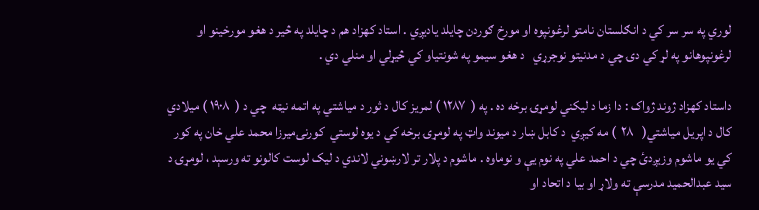لوري په سر سر کي د انګلستان نامتو لرغونپوه او مورخ ګوردن چايلد ياديږي . استاد کهزاد هم د چايلد په څير د هغو مورخينو او لرغونپوهانو په لړ کي دۍ چي د مدنيتو نوجرړي   د هغو سيمو په شونتياو کي څيړلي او منلي دي .

داستاد کهزاد ژوند ژواک : دا زما د ليکني لومړۍ برخه ده . په (  ١٢٨٧ ) لمريز کال د ثور د مياشتي په اتمه نيټه  چي د (  ١٩٠٨ ) ميلادي کال د اپريل مياشتي(   ٢٨  ) مه کيږي  د کابل ښار د ميوند واټ په لومړۍ برخه کي د يوه لوستي  کورنۍميرزا محمد علي خان په کور کي يو ماشوم وزيږدئ چي د احمد علي په نوم يې و نوماوه . ماشوم د پلار تر لارښوني لاندي د ليک لوست کالونو ته ورسېد ، لومړۍ د سيد عبدالحميد مدرسې ته ولاړ او بيا د اتحاد او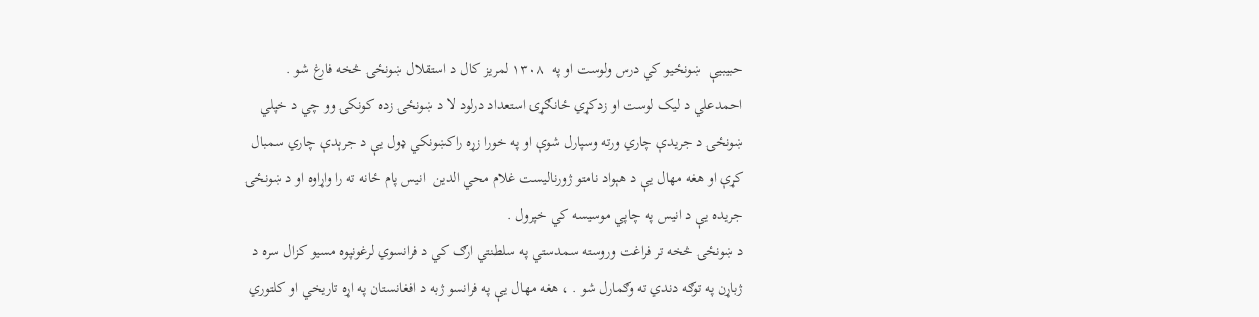حبيبيې  ښونځيو کي درس ولوست او په  ١٣٠٨ لمريز کال د استقلال ښونځۍ څخه فارغ شو .
احمدعلي د ليک لوست او زدکړي ځانګړۍ استعداد درلود لا د ښونځۍ زده کونکۍ وو چي د خپلي ښونځۍ د جريدې چاري ورته وسپارل شوې او په خورا زړه راکښونکي ډول يې د جرېدې چاري سمبال کړې او هغه مهال يې د هېواد نامتو ژورناليست غلام محي الدين  انيس پام ځانه ته را واړاوه او د ښونځۍ جريده يې د انيس په چاپي موسيسه کي خپرول .
د ښونځۍ څخه تر فراغت وروسته سمدستي په سلطنتي ارګ کي د فرانسوي لرغونپوه مسيو کزال سره د ژباړن په توګه دندي ته وګمارل شو . ، هغه مهال يې په فرانسو ژبه د افغانستان په اړه تاريخي او کلتوري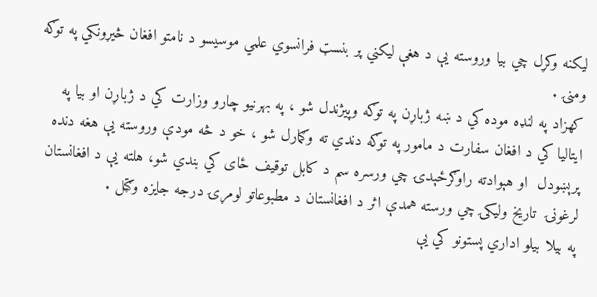ليکنه وکړل چي بيا وروسته يې د هغې ليکني پر بنسټ فرانسوي علمي موسيسو د نامتو افغان څيړونکي په توګه ومنۍ .
کهزاد په لنډه موده کي د ښه ژباړن په توګه وپيژندل شو ، په بهرنيو چارو وزارت کي د ژباړن او بيا په ايتاليا کي د افغان سفارت د مامور په توګه دندي ته وګمارل شو ، خو د څه مودې وروسته يې هغه دنده پرېښودل  او هېوادته راوګرځېدۍ چي ورسره سم د کابل توقيف ځای کي بندي شو، هلته يې د افغانستان لرغونۍ  تاريخ وليکۍ چي ورسته همدې اثر د افغانستان د مطبوعاتو لومړۍ درجه جايزه وګټل .
په بيلا بيلو اداري پستونو کي يې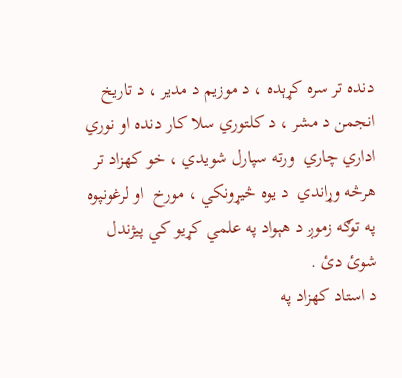دنده تر سره کړېده ، د موزيم د مدير ، د تاريخ انجمن د مشر ، د کلتوري سلا کار دنده او نوري اداري چاري  ورته سپارل شويدي ، خو کهزاد تر هرڅه وړاندي  د يوه څيړونکي ، مورخ  او لرغونپوه په توګه زموږ د هېواد په علمي کړيو کي پيژندل شوئ دئ .
د استاد کهزاد په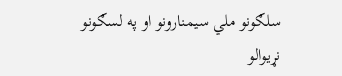سلګونو ملي سيمنارونو او په لسګونو نړيوالو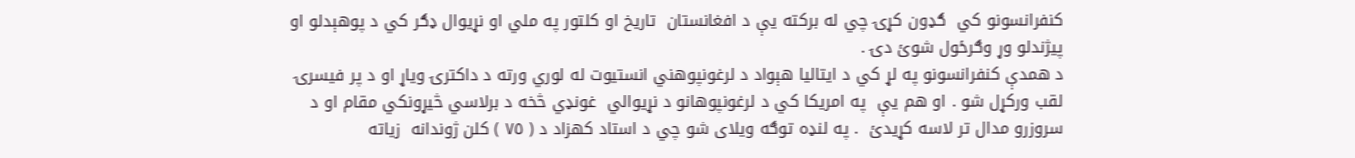کنفرانسونو کي  ګډون کړۍ چي له برکته يې د افغانستان  تاريخ او کلتور په ملي او نړيوال ډګر کي د پوهېدلو او پيژندلو وړ وګرځول شوئ دۍ .
د همدې کنفرانسونو په لړ کي د ايتاليا هېواد د لرغونپوهني انستيوت له لوري ورته د داکترۍ وياړ او د پر فيسرۍ لقب ورکړل شو . او هم يې  په امريکا کي د لرغونپوهانو د نړيوالي  غونډي څخه د برلاسي څيړونکي مقام او د سروزرو مدال تر لاسه کړيدئ  . په لنډه توګه ويلای شو چي د استاد کهزاد د ( ٧٥ ) کلن ژوندانه  زياته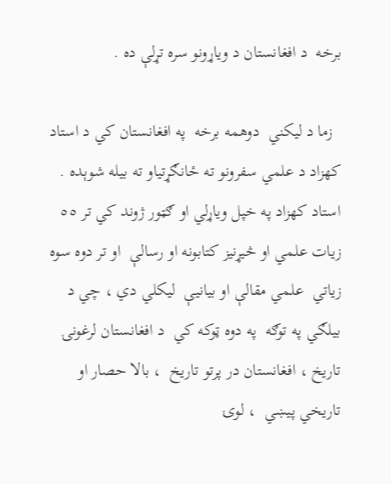برخه  د افغانستان د وياړونو سره تړلې ده .

  زما د ليکني  دوهمه برخه  په افغانستان کي د استاد کهزاد د علمي سفرونو ته ځانګړتياو ته بيله شوېده .
استاد کهزاد په خپل وياړلي او ګټور ژوند کي تر ٥٥ زيات علمي او څيړنيز کتابونه او رسالې  او تر دوه سوه زياتي  علمي مقالې او بيانيې  ليکلي دي ، چي د بيلګي په توګه  په دوه ټوکه کي  د افغانستان لرغونۍ تاريخ ، افغانستان در پرتو تاريخ  ، بالا حصار او تاريخي پيښي  ، لوۍ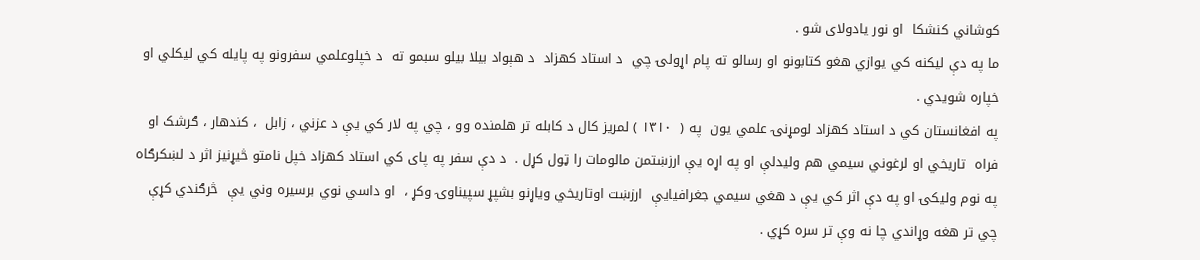کوشاني کنشکا  او نور يادولای شو .
ما په دې ليکنه کي يوازي هغو کتابونو او رسالو ته پام اړولۍ چي  د استاد کهزاد  د هېواد بيلا بيلو سبمو ته  د خپلوعلمي سفرونو په پايله کي ليکلي او خپاره شويدي .
په افغانستان کي د استاد کهزاد لومړنۍ علمي يون  په (  ١٣١٠ ) لمريز کال د کابله تر هلمنده وو ، چي په لار کي يې د عزني ، زابل  ، کندهار ، ګرشک او فراه  تاريخي او لرغوني سيمي هم وليدلې او په اړه يې ارزښتمن مالومات را ټول کړل .  د دې سفر په پای کي استاد کهزاد خپل نامتو څيړنيز اثر د لښکرګاه په نوم وليکۍ او په دې اثر کي يې د هغي سيمي جغرافيايې  ارزښت اوتاريخي وياړنو بشپړ سپيناوۍ وکړ ،  او داسي نوي برسيره وني يې  څرګندي کړې چي تر هغه وړاندي چا نه وې تر سره کړي .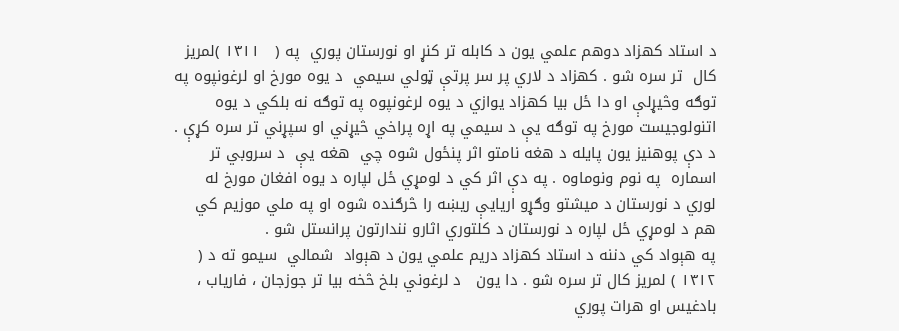د استاد کهزاد دوهم علمي يون د کابله تر کنړ او نورستان پوري  په (   ١٣١١ )لمريز کال  تر سره شو . کهزاد د لاري پر سر پرتې ټولي سيمي  د يوه مورخ او لرغونپوه په توګه وڅيړلې او دا ځل بيا کهزاد يوازي د يوه لرغونپوه په توګه نه بلکي د يوه اتنولوجيست مورخ په توګه يې د سيمي په اړه پراخي څيړني او سپړني تر سره کړې . د دې پوهنيز يون پايله د هغه نامتو اثر پنځول شوه چي  هغه يې  د سروبي تر اسماره  په نوم ونوماوه . په دې اثر کي د لومړي ځل لپاره د يوه افغان مورخ له لوري د نورستان د ميشتو وګړو اريايې ريښه را څرګنده شوه او په ملي موزيم کي هم د لومړي ځل لپاره د نورستان د کلتوري اثارو نندارتون پرانستل شو .
په هېواد کي دننه د استاد کهزاد دريم علمي يون د هېواد  شمالي  سيمو ته د (  ١٣١٢ ) لمريز کال تر سره شو . دا يون   د لرغوني بلخ څخه بيا تر جوزجان ، فارياب ، بادغيس او هرات پوري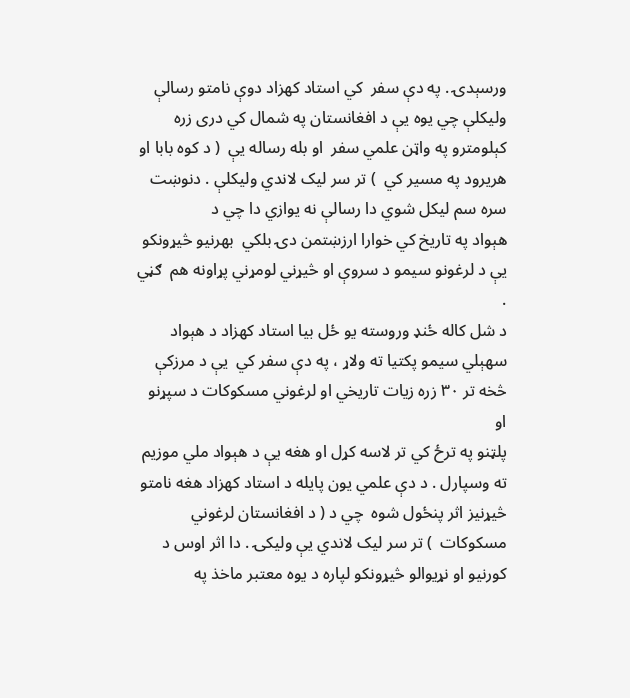ورسېدۍ . په دې سفر  کي استاد کهزاد دوې نامتو رسالې وليکلې چي يوه يې د افغانستان په شمال کي دری زره کېلومترو په واټن علمي سفر  او بله رساله يې  ( د کوه بابا او هريرود په مسير کي  ) تر سر ليک لاندي وليکلې . دنوښت سره سم ليکل شوي دا رسالې نه يوازي دا چي د
هېواد په تاريخ کي خوارا ارزښتمن دۍ بلکي  بهرنيو څيړونکو  يې د لرغونو سيمو د سروې او څيړني لومړني پړاونه هم  ګڼي .
د شل کاله ځنډ وروسته يو ځل بيا استاد کهزاد د هېواد سهېلي سيمو پکتيا ته ولاړ ، په دې سفر کي  يې د مرزکې څخه تر ٣٠ زره زيات تاريخي او لرغوني مسکوکات د سپړنو او
پلټنو په ترځ کي تر لاسه کړل او هغه يې د هېواد ملي موزيم ته وسپارل . د دې علمي يون پايله د استاد کهزاد هغه نامتو څيړنيز اثر پنځول شوه  چي د ( د افغانستان لرغوني مسکوکات  ) تر سر ليک لاندي يې وليکۍ . دا اثر اوس د کورنيو او نړيوالو څيړونکو لپاره د يوه معتبر ماخذ په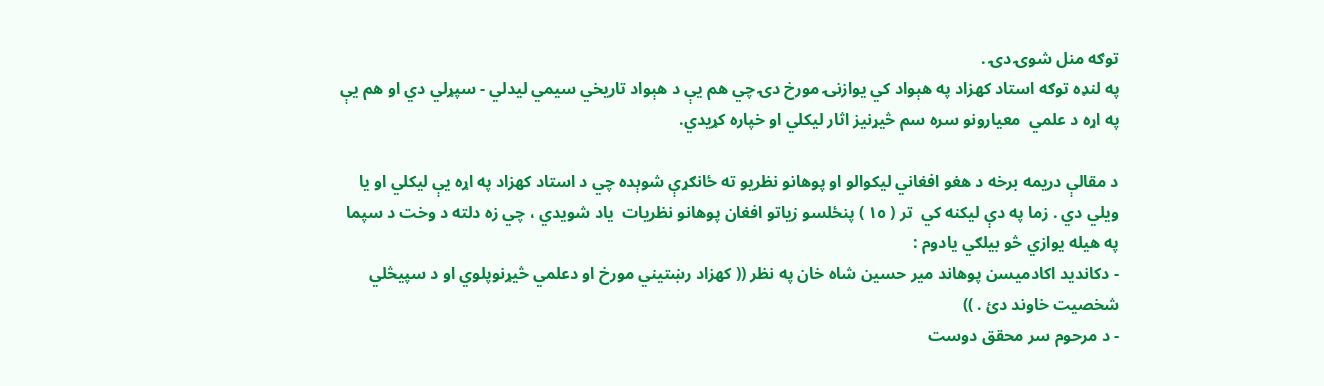توګه منل شوۍ دۍ .
په لنډه توګه استاد کهزاد په هېواد کي يوازنۍ مورخ دۍ چي هم يې د هېواد تاريخي سيمي ليدلي - سپړلي دي او هم يې  په اړه د علمي  معيارونو سره سم څيړنيز اثار ليکلي او خپاره کړيدي.

د مقالې دريمه برخه د هغو افغاني ليکوالو او پوهانو نظريو ته ځانګړې شوېده چي د استاد کهزاد په اړه يې ليکلي او يا ويلي دي . زما په دې ليکنه کي  تر ( ١٥ ) پنځلسو زياتو افغان پوهانو نظريات  ياد شويدي ، چي زه دلته د وخت د سپما په هيله يوازي څو بيلګي يادوم :
- دکانديد اکادميسن پوهاند مير حسين شاه خان په نظر (( کهزاد رښتيني مورخ او دعلمي څيړنوپلوي او د سپيڅلي شخصيت خاوند دئ . ))
- د مرحوم سر محقق دوست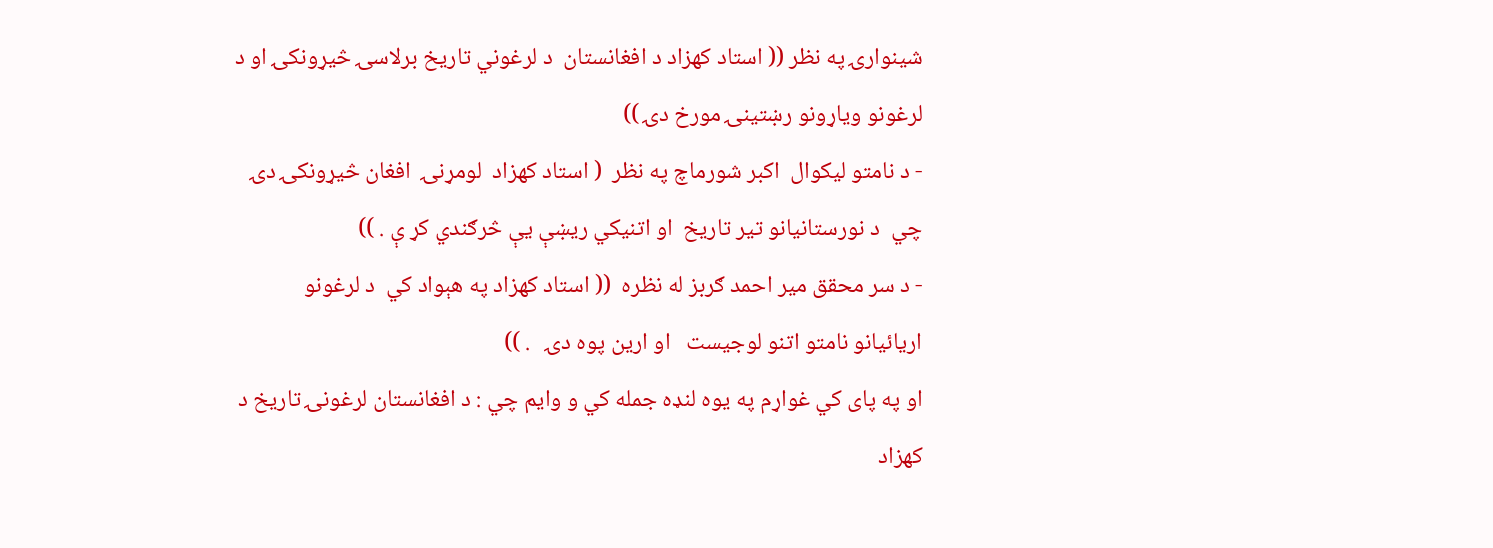شينوارۍ په نظر (( استاد کهزاد د افغانستان  د لرغوني تاريخ برلاسۍ څيړونکۍ او د لرغونو وياړونو رښتينۍ مورخ دۍ ))
- د نامتو ليکوال  اکبر شورماچ په نظر  ( استاد کهزاد  لومړنۍ  افغان څيړونکۍ دۍ چي  د نورستانيانو تير تاريخ  او اتنيکي ريښې يې څرګندي کړ ې . ))
- د سر محقق مير احمد ګربز له نظره  (( استاد کهزاد په هېواد کي  د لرغونو اريائيانو نامتو اتنو لوجيست   او ارين پوه دۍ   . ))
او په پای کي غواړم په يوه لنډه جمله کي و وايم چي : د افغانستان لرغونۍ تاريخ د کهزاد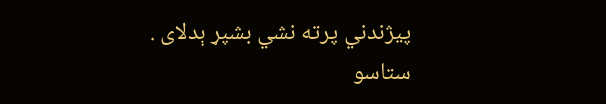پيژندني پرته نشي بشپړ ېدلای .
ستاسو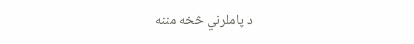د پاملرني څخه مننه